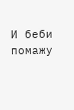И беби помажу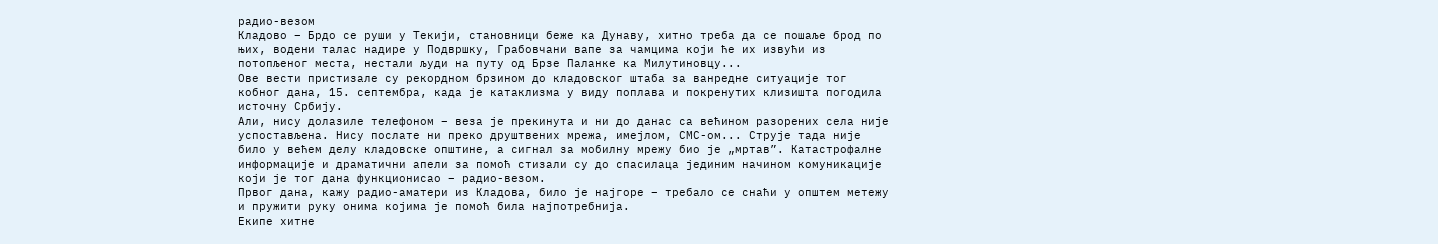радио-везом
Кладово – Брдо се руши у Текији, становници беже ка Дунаву, хитно треба да се пошаље брод по њих, водени талас надире у Подвршку, Грабовчани вапе за чамцима који ће их извући из потопљеног места, нестали људи на путу од Брзе Паланке ка Милутиновцу...
Ове вести пристизале су рекордном брзином до кладовског штаба за ванредне ситуације тог кобног дана, 15. септембра, када је катаклизма у виду поплава и покренутих клизишта погодила источну Србију.
Али, нису долазиле телефоном – веза је прекинута и ни до данас са већином разорених села није успостављена. Нису послате ни преко друштвених мрежа, имејлом, СМС-ом... Струје тада није било у већем делу кладовске општине, а сигнал за мобилну мрежу био је „мртав”. Катастрофалне информације и драматични апели за помоћ стизали су до спасилаца јединим начином комуникације који је тог дана функционисао – радио-везом.
Првог дана, кажу радио-аматери из Кладова, било је најгоре – требало се снаћи у општем метежу и пружити руку онима којима је помоћ била најпотребнија.
Екипе хитне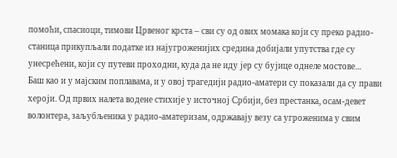помоћи, спасиоци, тимови Црвеног крста – сви су од ових момака који су преко радио-станица прикупљали податке из најугроженијих средина добијали упутства где су унесрећени, који су путеви проходни, куда да не иду јер су бујице однеле мостове...
Баш као и у мајским поплавама, и у овој трагедији радио-аматери су показали да су прави хероји. Од првих налета водене стихије у источној Србији, без престанка, осам-девет волонтера, заљубљеника у радио-аматеризам, одржавају везу са угроженима у свим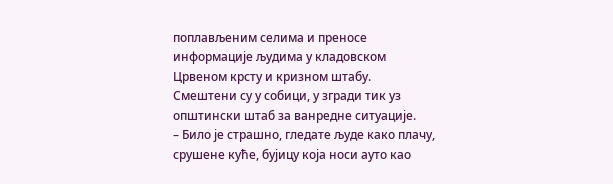поплављеним селима и преносе информације људима у кладовском Црвеном крсту и кризном штабу. Смештени су у собици, у згради тик уз општински штаб за ванредне ситуације.
– Било је страшно, гледате људе како плачу, срушене куће, бујицу која носи ауто као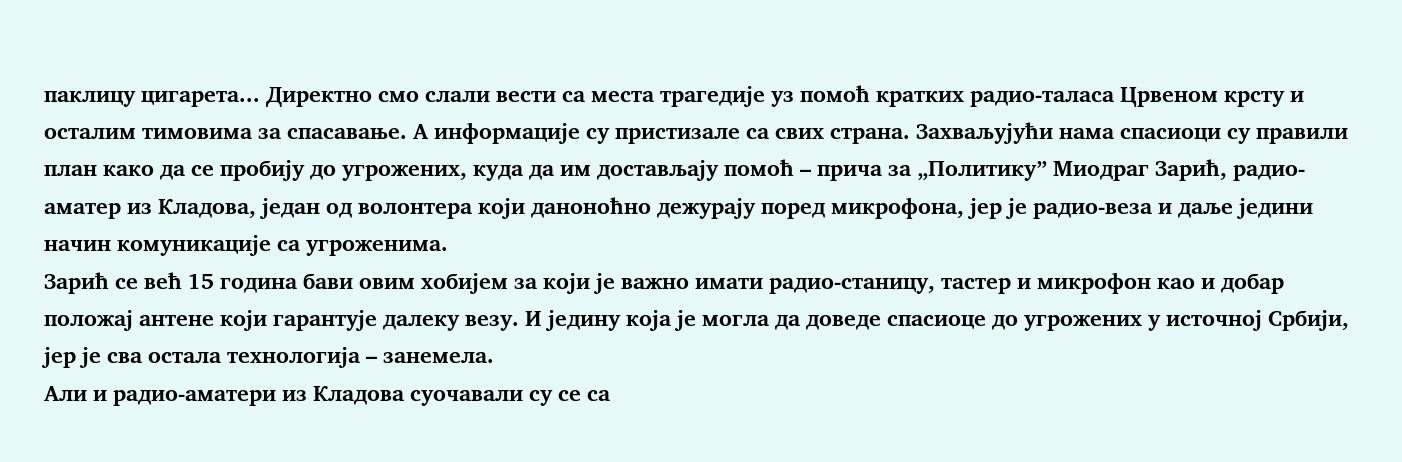паклицу цигарета... Директно смо слали вести са места трагедије уз помоћ кратких радио-таласа Црвеном крсту и осталим тимовима за спасавање. А информације су пристизале са свих страна. Захваљујући нама спасиоци су правили план како да се пробију до угрожених, куда да им достављају помоћ – прича за „Политику” Миодраг Зарић, радио-аматер из Кладова, један од волонтера који даноноћно дежурају поред микрофона, јер је радио-веза и даље једини начин комуникације са угроженима.
Зарић се већ 15 година бави овим хобијем за који је важно имати радио-станицу, тастер и микрофон као и добар положај антене који гарантује далеку везу. И једину која је могла да доведе спасиоце до угрожених у источној Србији, јер је сва остала технологија – занемела.
Али и радио-аматери из Кладова суочавали су се са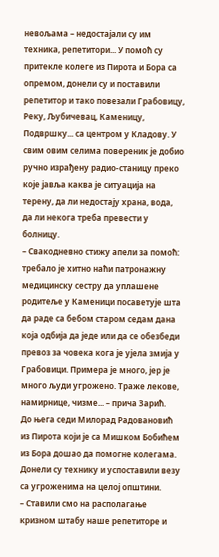невољама – недостајали су им техника, репетитори... У помоћ су притекле колеге из Пирота и Бора са опремом, донели су и поставили репетитор и тако повезали Грабовицу, Реку, Љубичевац, Каменицу, Подвршку... са центром у Кладову. У свим овим селима повереник је добио ручно израђену радио-станицу преко које јавља каква је ситуација на терену, да ли недостају храна, вода, да ли некога треба превести у болницу.
– Свакодневно стижу апели за помоћ: требало је хитно наћи патронажну медицинску сестру да уплашене родитеље у Каменици посаветује шта да раде са бебом старом седам дана која одбија да једе или да се обезбеди превоз за човека кога је ујела змија у Грабовици. Примера је много, јер је много људи угрожено. Траже лекове, намирнице, чизме... – прича Зарић.
До њега седи Милорад Радовановић из Пирота који је са Мишком Бобићем из Бора дошао да помогне колегама. Донели су технику и успоставили везу са угроженима на целој општини.
– Ставили смо на располагање кризном штабу наше репетиторе и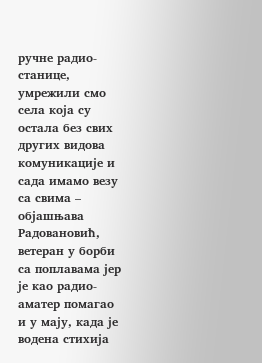ручне радио-станице, умрежили смо села која су остала без свих других видова комуникације и сада имамо везу са свима – објашњава Радовановић, ветеран у борби са поплавама јер је као радио-аматер помагао и у мају, када је водена стихија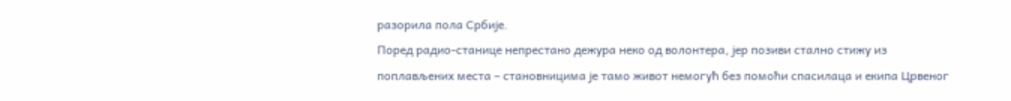разорила пола Србије.
Поред радио-станице непрестано дежура неко од волонтера, јер позиви стално стижу из поплављених места – становницима је тамо живот немогућ без помоћи спасилаца и екипа Црвеног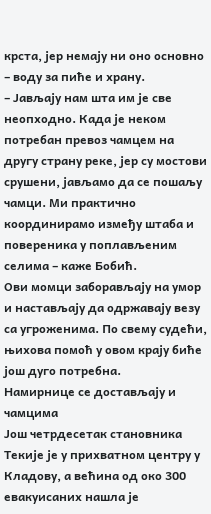крста, јер немају ни оно основно – воду за пиће и храну.
– Јављају нам шта им је све неопходно. Када је неком потребан превоз чамцем на другу страну реке, јер су мостови срушени, јављамо да се пошаљу чамци. Ми практично координирамо између штаба и повереника у поплављеним селима – каже Бобић.
Ови момци заборављају на умор и настављају да одржавају везу са угроженима. По свему судећи, њихова помоћ у овом крају биће још дуго потребна.
Намирнице се достављају и чамцима
Још четрдесетак становника Текије је у прихватном центру у Кладову, а већина од око 300 евакуисаних нашла је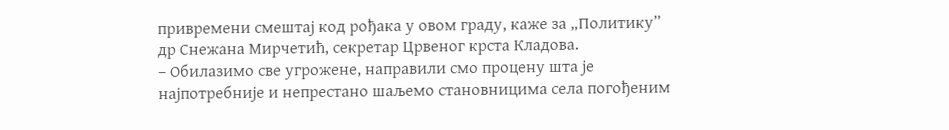привремени смештај код рођака у овом граду, каже за „Политику” др Снежана Мирчетић, секретар Црвеног крста Кладова.
– Обилазимо све угрожене, направили смо процену шта је најпотребније и непрестано шаљемо становницима села погођеним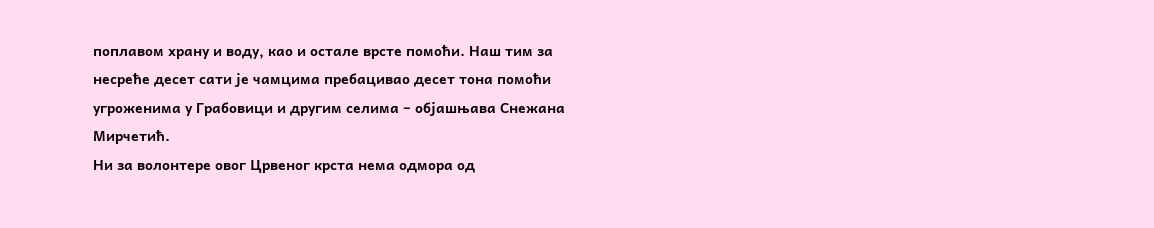поплавом храну и воду, као и остале врсте помоћи. Наш тим за несреће десет сати је чамцима пребацивао десет тона помоћи угроженима у Грабовици и другим селима – објашњава Снежана Мирчетић.
Ни за волонтере овог Црвеног крста нема одмора од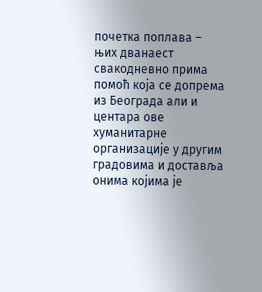почетка поплава – њих дванаест свакодневно прима помоћ која се допрема из Београда али и центара ове хуманитарне организације у другим градовима и доставља онима којима је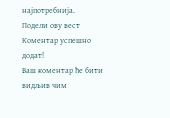најпотребнија.
Подели ову вест
Комeнтар успeшно додат!
Ваш комeнтар ћe бити видљив чим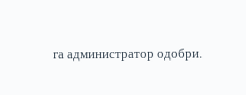га администратор одобри.